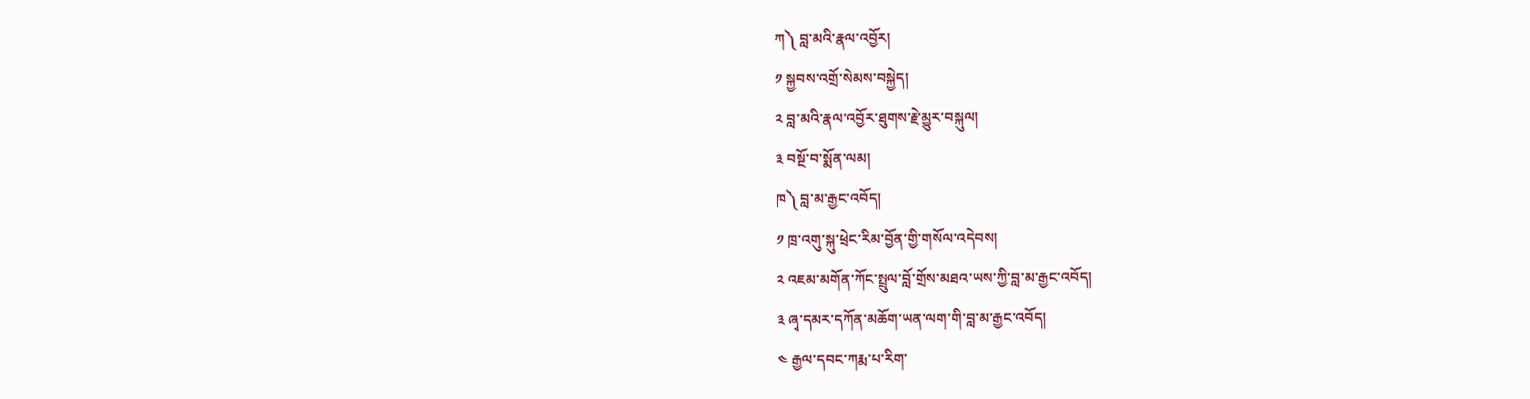ཀ༽ བླ་མའི་རྣལ་འབྱོར།
༡ སྐྱབས་འགྲོ་སེམས་བསྐྱེད།
༢ བླ་མའི་རྣལ་འབྱོར་ཐུགས་རྗེ་མྱུར་བསྐུལ།
༣ བསྔོ་བ་སྨོན་ལམ།
ཁ༽ བླ་མ་རྒྱང་འབོད།
༡ ཁྲ་འགུ་སྐུ་ཕྲེང་རིམ་བྱོན་གྱི་གསོལ་འདེབས།
༢ འཇམ་མགོན་ཀོང་སྤྲུལ་བློ་གྲོས་མཐའ་ཡས་ཀྱི་བླ་མ་རྒྱང་འབོད།
༣ ཞྭ་དམར་དཀོན་མཆོག་ཡན་ལག་གི་བླ་མ་རྒྱང་འབོད།
༤ རྒྱལ་དབང་ཀརྨ་པ་རིག་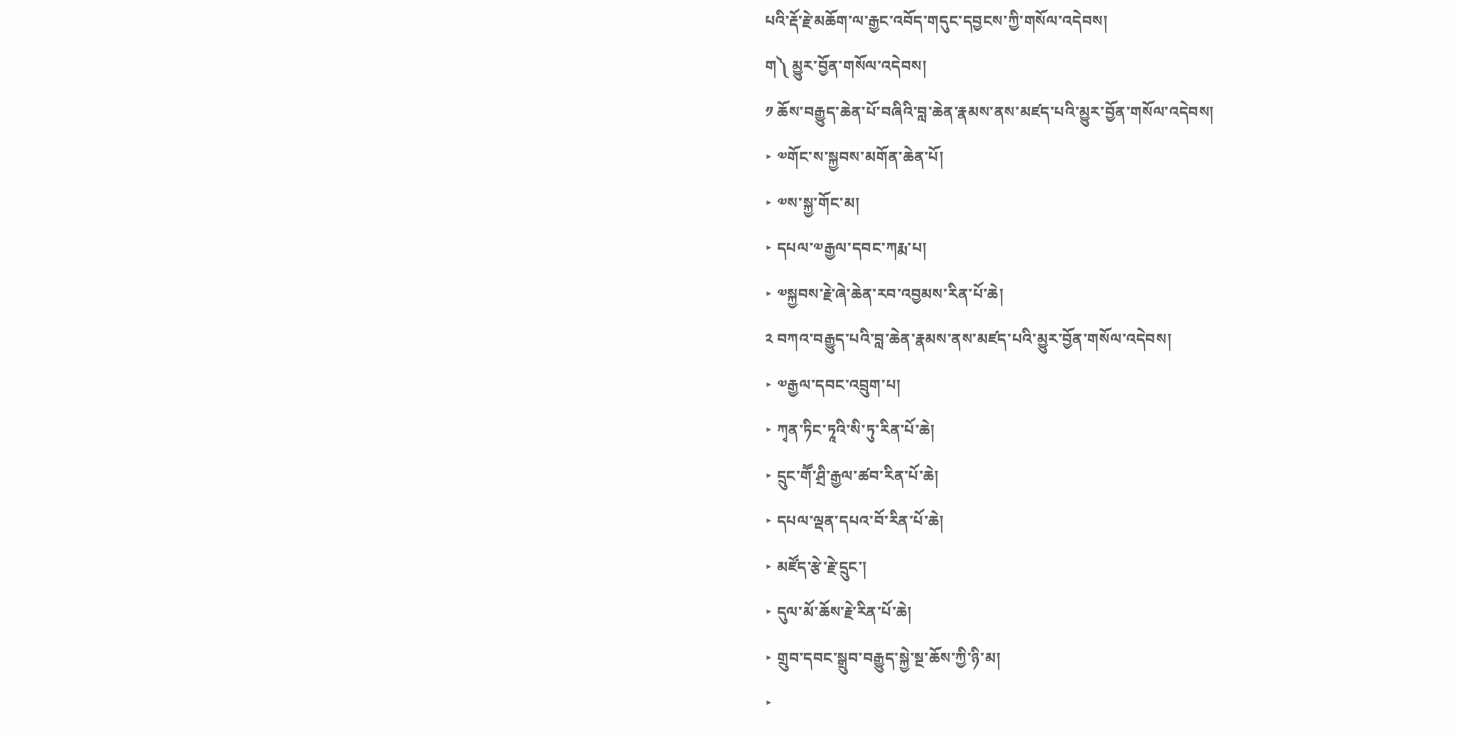པའི་རྡོ་རྗེ་མཆོག་ལ་རྒྱང་འབོད་གདུང་དབྱངས་ཀྱི་གསོལ་འདེབས།
ག༽ མྱུར་བྱོན་གསོལ་འདེབས།
༡ ཆོས་བརྒྱུད་ཆེན་པོ་བཞིའི་བླ་ཆེན་རྣམས་ནས་མཛད་པའི་མྱུར་བྱོན་གསོལ་འདེབས།
‣ ༧གོང་ས་སྐྱབས་མགོན་ཆེན་པོ།
‣ ༧ས་སྐྱ་གོང་མ།
‣ དཔལ་༧རྒྱལ་དབང་ཀརྨ་པ།
‣ ༧སྐྱབས་རྗེ་ཞེ་ཆེན་རབ་འབྱམས་རིན་པོ་ཆེ།
༢ བཀའ་བརྒྱུད་པའི་བླ་ཆེན་རྣམས་ནས་མཛད་པའི་མྱུར་བྱོན་གསོལ་འདེབས།
‣ ༧རྒྱལ་དབང་འབྲུག་པ།
‣ ཀྭན་ཏིང་ཏཱའི་སི་ཏུ་རིན་པོ་ཆེ།
‣ དྲུང་གཽ་ཤྲི་རྒྱལ་ཚབ་རིན་པོ་ཆེ།
‣ དཔལ་ལྡན་དཔའ་བོ་རིན་པོ་ཆེ།
‣ མཛོད་རྩེ་རྗེ་དྲུང་།
‣ དུལ་མོ་ཆོས་རྗེ་རིན་པོ་ཆེ།
‣ གྲུབ་དབང་སྒྲུབ་བརྒྱུད་སྐྱེ་སྔ་ཆོས་ཀྱི་ཉི་མ།
‣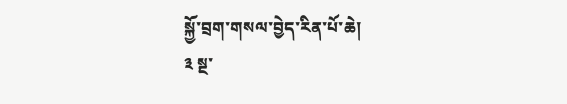སྐྱོ་བྲག་གསལ་བྱེད་རིན་པོ་ཆེ།
༣ སྔ་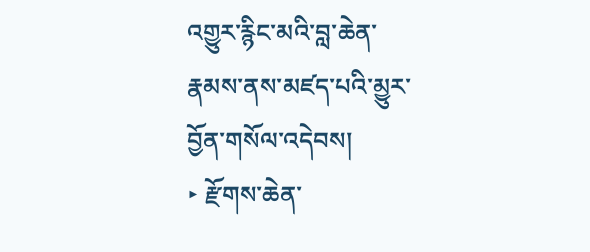འགྱུར་རྙིང་མའི་བླ་ཆེན་རྣམས་ནས་མཛད་པའི་མྱུར་བྱོན་གསོལ་འདེབས།
‣ རྫོགས་ཆེན་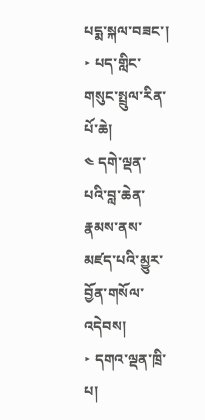པདྨ་སྐལ་བཟང་།
‣ པད་གླིང་གསུང་སྤྲུལ་རིན་པོ་ཆེ།
༤ དགེ་ལྡན་པའི་བླ་ཆེན་རྣམས་ནས་མཛད་པའི་མྱུར་བྱོན་གསོལ་འདེབས།
‣ དགའ་ལྡན་ཁྲི་པ།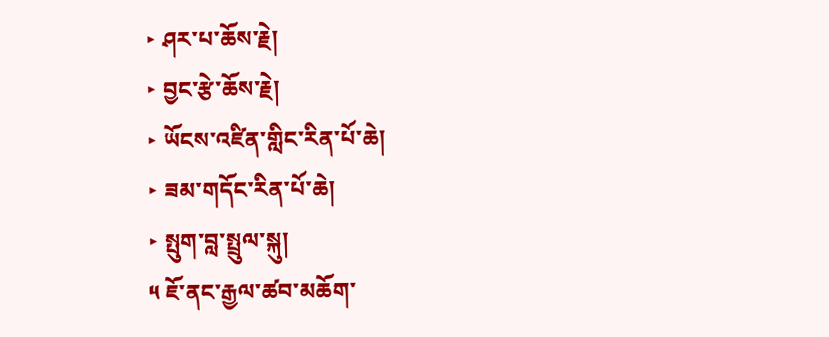‣ ཤར་པ་ཆོས་རྗེ།
‣ བྱང་རྩེ་ཆོས་རྗེ།
‣ ཡོངས་འཛིན་གླིང་རིན་པོ་ཆེ།
‣ ཟམ་གདོང་རིན་པོ་ཆེ།
‣ སྤུག་བླ་སྤྲུལ་སྐུ།
༥ ཇོ་ནང་རྒྱལ་ཚབ་མཆོག་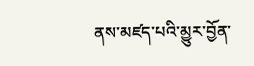ནས་མཛད་པའི་མྱུར་བྱོན་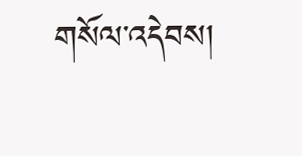གསོལ་འདེབས།